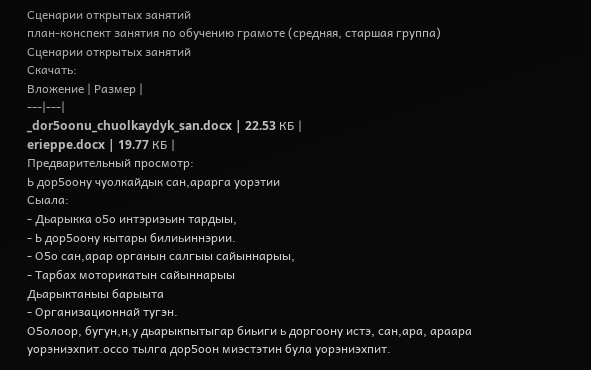Сценарии открытых занятий
план-конспект занятия по обучению грамоте (средняя, старшая группа)
Сценарии открытых занятий
Скачать:
Вложение | Размер |
---|---|
_dor5oonu_chuolkaydyk_san.docx | 22.53 КБ |
erieppe.docx | 19.77 КБ |
Предварительный просмотр:
Ь дор5оону чуолкайдык сан,арарга уорэтии
Сыала:
- Дьарыкка о5о интэриэьин тардыы,
- Ь дор5оону кытары билиьиннэрии.
- О5о сан,арар органын салгыы сайыннарыы,
- Тарбах моторикатын сайыннарыы
Дьарыктаныы барыыта
- Организационнай тугэн.
О5олоор, бугун,н,у дьарыкпытыгар биьиги ь доргоону истэ, сан,ара, араара уорэниэхпит.оссо тылга дор5оон миэстэтин була уорэниэхпит.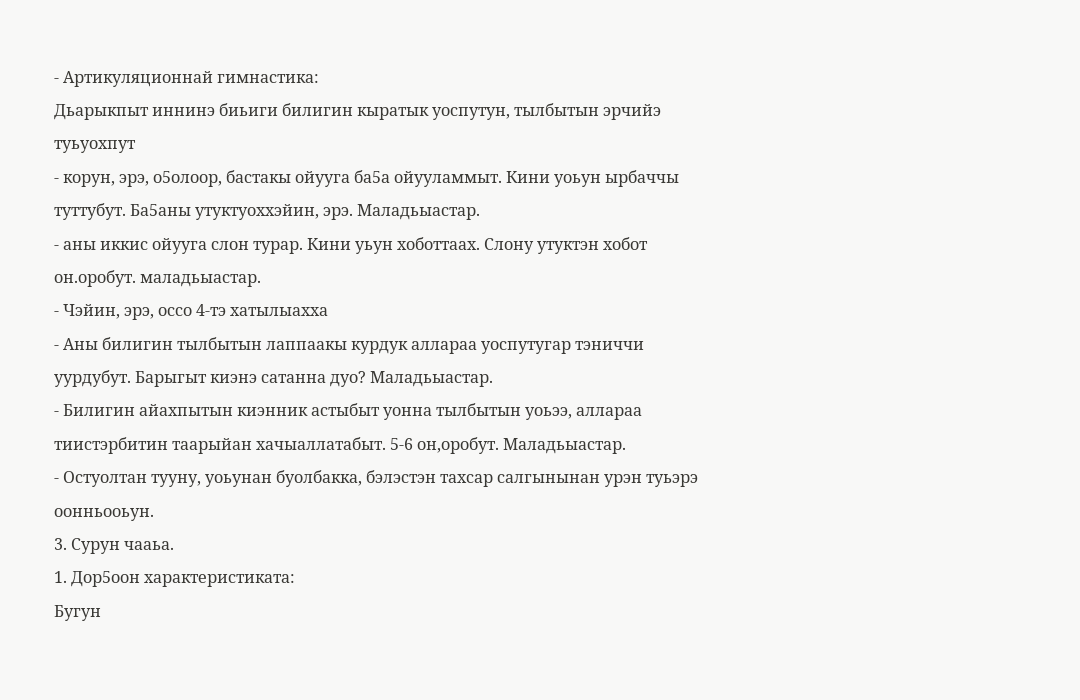- Артикуляционнай гимнастика:
Дьарыкпыт иннинэ биьиги билигин кыратык уоспутун, тылбытын эрчийэ туьуохпут
- корун, эрэ, о5олоор, бастакы ойууга ба5а ойууламмыт. Кини уоьун ырбаччы туттубут. Ба5аны утуктуоххэйин, эрэ. Маладьыастар.
- аны иккис ойууга слон турар. Кини уьун хоботтаах. Слону утуктэн хобот он.оробут. маладьыастар.
- Чэйин, эрэ, оссо 4-тэ хатылыахха
- Аны билигин тылбытын лаппаакы курдук аллараа уоспутугар тэниччи уурдубут. Барыгыт киэнэ сатанна дуо? Маладьыастар.
- Билигин айахпытын киэнник астыбыт уонна тылбытын уоьээ, аллараа тиистэрбитин таарыйан хачыаллатабыт. 5-6 он,оробут. Маладьыастар.
- Остуолтан тууну, уоьунан буолбакка, бэлэстэн тахсар салгынынан урэн туьэрэ оонньооьун.
3. Сурун чааьа.
1. Дор5оон характеристиката:
Бугун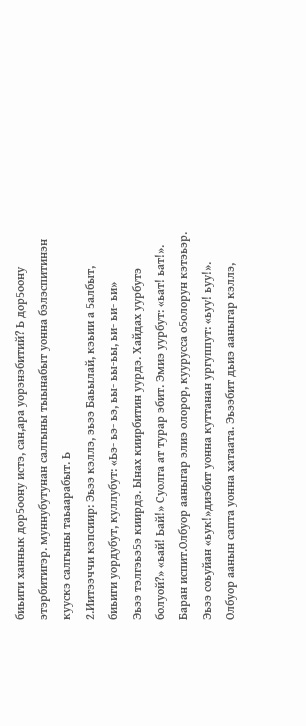биьиги ханнык дор5оону истэ, сан,ара уорэнэбитий? Ь дор5оону этэрбитигэр. муннубутунан салгыны тыынабыт уонна бэлэспитинэн куускэ салгыны таьаарабыт. Ь
2.Иитээччи кэпсиир: Эьээ кэллэ, эьээ Баьылай, кэьии а 5албыт, биьиги уордубут, куллубут: «Ьэ- ьэ- ьэ, ьы- ьы-ьы, ьи- ьи- ьи»
Эьээ тэлгэьэ5э киирдэ. Ынах киирбитин уурдэ. Хайдах уурбутэ болуой?» «ьай! Ьай!» Суолга ат турар эбит. Эмиэ уурбут: «ьат! ьат!». Баран испит.Олбуор ааныгар элиэ олорор, куурусса о5олорун кэтэьэр. Эьээ соьуйан «ьук!»диэбит уонна куттанан ургуппут: «ьуу! ьуу!». Олбуор аанын сапта уонна хатаата. Эьээбит дьиэ ааныгар кэллэ,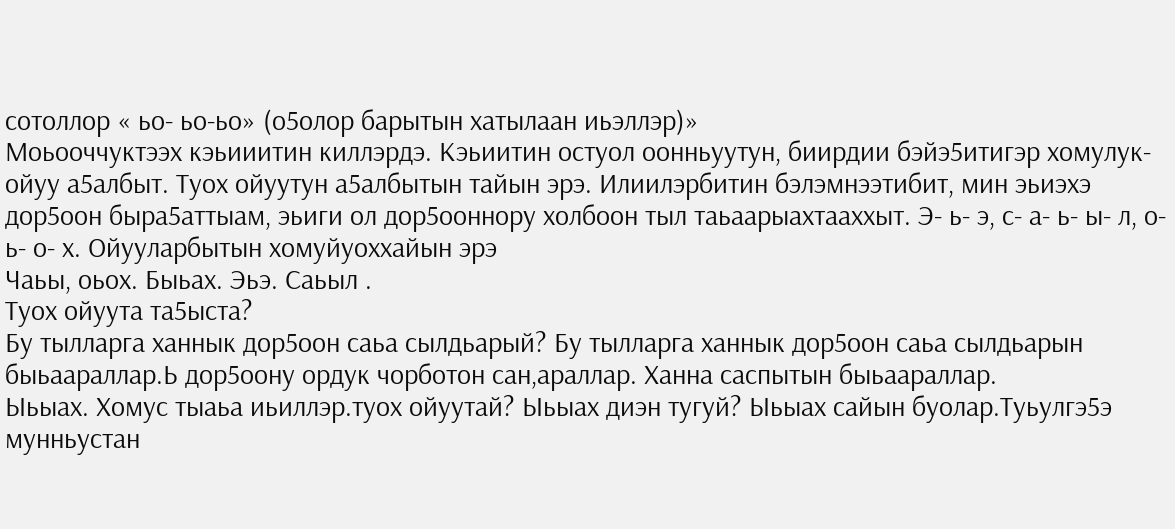сотоллор « ьо- ьо-ьо» (о5олор барытын хатылаан иьэллэр)»
Моьооччуктээх кэьииитин киллэрдэ. Кэьиитин остуол оонньуутун, биирдии бэйэ5итигэр хомулук- ойуу а5албыт. Туох ойуутун а5албытын тайын эрэ. Илиилэрбитин бэлэмнээтибит, мин эьиэхэ дор5оон быра5аттыам, эьиги ол дор5ооннору холбоон тыл таьаарыахтааххыт. Э- ь- э, с- а- ь- ы- л, о- ь- о- х. Ойууларбытын хомуйуоххайын эрэ
Чаьы, оьох. Быьах. Эьэ. Саьыл .
Туох ойуута та5ыста?
Бу тылларга ханнык дор5оон саьа сылдьарый? Бу тылларга ханнык дор5оон саьа сылдьарын быьаараллар.Ь дор5оону ордук чорботон сан,араллар. Ханна саспытын быьаараллар.
Ыьыах. Хомус тыаьа иьиллэр.туох ойуутай? Ыьыах диэн тугуй? Ыьыах сайын буолар.Туьулгэ5э мунньустан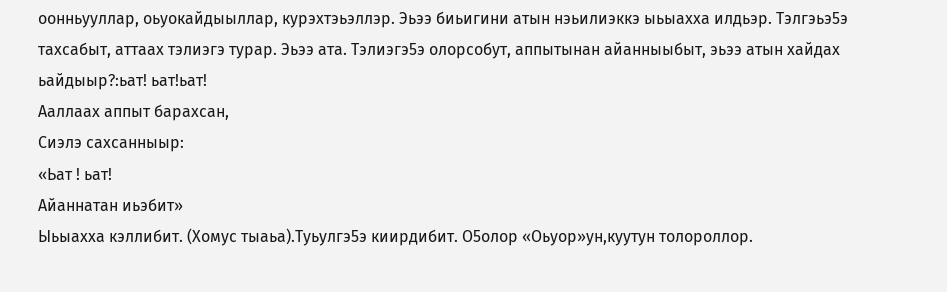оонньууллар, оьуокайдыыллар, курэхтэьэллэр. Эьээ биьигини атын нэьилиэккэ ыьыахха илдьэр. Тэлгэьэ5э тахсабыт, аттаах тэлиэгэ турар. Эьээ ата. Тэлиэгэ5э олорсобут, аппытынан айанныыбыт, эьээ атын хайдах ьайдыыр?:ьат! ьат!ьат!
Ааллаах аппыт барахсан,
Сиэлэ сахсанныыр:
«Ьат ! ьат!
Айаннатан иьэбит»
Ыьыахха кэллибит. (Хомус тыаьа).Туьулгэ5э киирдибит. О5олор «Оьуор»ун,куутун толороллор.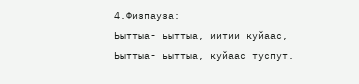4.Физпауза:
Ьыттыа- ьыттыа, иитии куйаас,
Ьыттыа- ьыттыа, куйаас туспут.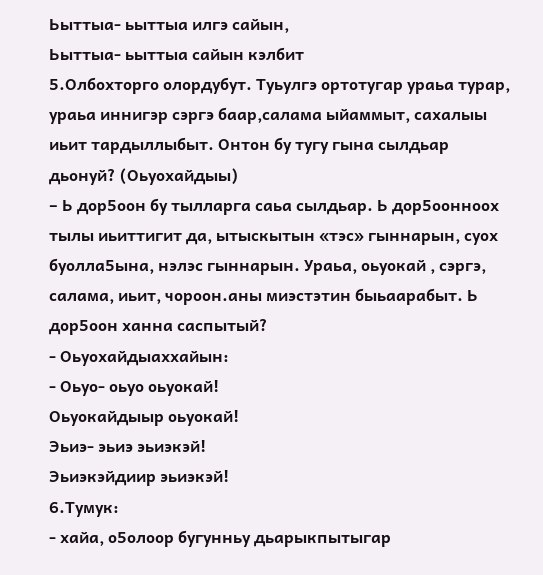Ьыттыа- ьыттыа илгэ сайын,
Ьыттыа- ьыттыа сайын кэлбит
5.Олбохторго олордубут. Туьулгэ ортотугар ураьа турар, ураьа иннигэр сэргэ баар,салама ыйаммыт, сахалыы иьит тардыллыбыт. Онтон бу тугу гына сылдьар дьонуй? (Оьуохайдыы)
– Ь дор5оон бу тылларга саьа сылдьар. Ь дор5оонноох тылы иьиттигит да, ытыскытын «тэс» гыннарын, суох буолла5ына, нэлэс гыннарын. Ураьа, оьуокай , сэргэ, салама, иьит, чороон.аны миэстэтин быьаарабыт. Ь дор5оон ханна саспытый?
- Оьуохайдыаххайын:
- Оьуо- оьуо оьуокай!
Оьуокайдыыр оьуокай!
Эьиэ- эьиэ эьиэкэй!
Эьиэкэйдиир эьиэкэй!
6.Тумук:
- хайа, о5олоор бугунньу дьарыкпытыгар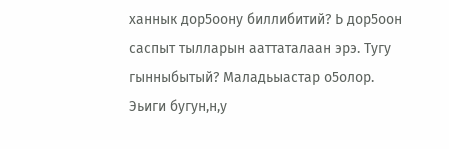ханнык дор5оону биллибитий? Ь дор5оон саспыт тылларын ааттаталаан эрэ. Тугу гынныбытый? Маладьыастар о5олор. Эьиги бугун,н,у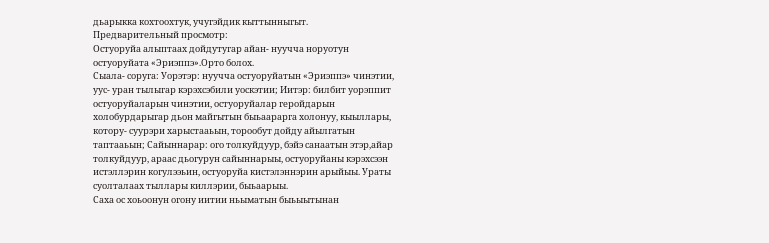дьарыкка кохтоохтук, учугэйдик кыттынныгыт.
Предварительный просмотр:
Остуоруйа алыптаах дойдутугар айан- нуучча норуотун остуоруйата «Эриэппэ».Орто болох.
Сыала- соруга: Уорэтэр: нуучча остуоруйатын «Эриэппэ» чинэтии, уус- уран тылыгар кэрэхсэбили уоскэтии; Иитэр: билбит уорэппит остуоруйаларын чинэтии, остуоруйалар геройдарын холобурдарыгар дьон майгытын быьаарарга холонуу, кыыллары, котору- суурэри харыстааьын, торообут дойду айылгатын таптааьын; Сайыннарар: ого толкуйдуур, бэйэ санаатын этэр,айар толкуйдуур, араас дьогурун сайыннарыы, остуоруйаны кэрэхсээн истэллэрин когулээьин, остуоруйа кистэлэннэрин арыйыы. Ураты суолталаах тыллары киллэрии, быьаарыы.
Саха ос хоьоонун огону иитии ньыматын быьыытынан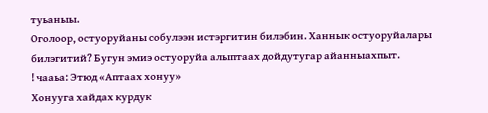туьаныы.
Оголоор, остуоруйаны собулээн истэргитин билэбин. Ханнык остуоруйалары билэгитий? Бугун эмиэ остуоруйа алыптаах дойдутугар айанныахпыт.
! чааьа: Этюд «Аптаах хонуу»
Хонууга хайдах курдук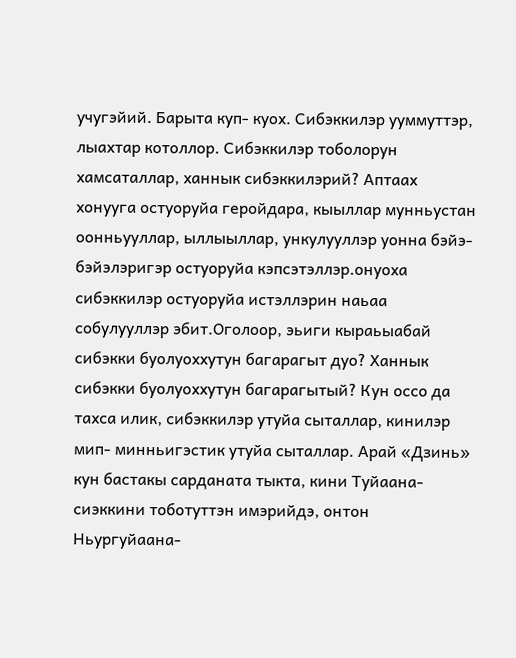учугэйий. Барыта куп- куох. Сибэккилэр ууммуттэр, лыахтар котоллор. Сибэккилэр тоболорун хамсаталлар, ханнык сибэккилэрий? Аптаах хонууга остуоруйа геройдара, кыыллар мунньустан оонньууллар, ыллыыллар, ункулууллэр уонна бэйэ- бэйэлэригэр остуоруйа кэпсэтэллэр.онуоха сибэккилэр остуоруйа истэллэрин наьаа собулууллэр эбит.Оголоор, эьиги кыраьыабай сибэкки буолуоххутун багарагыт дуо? Ханнык сибэкки буолуоххутун багарагытый? Кун оссо да тахса илик, сибэккилэр утуйа сыталлар, кинилэр мип- минньигэстик утуйа сыталлар. Арай «Дзинь» кун бастакы сарданата тыкта, кини Туйаана- сиэккини тоботуттэн имэрийдэ, онтон Ньургуйаана-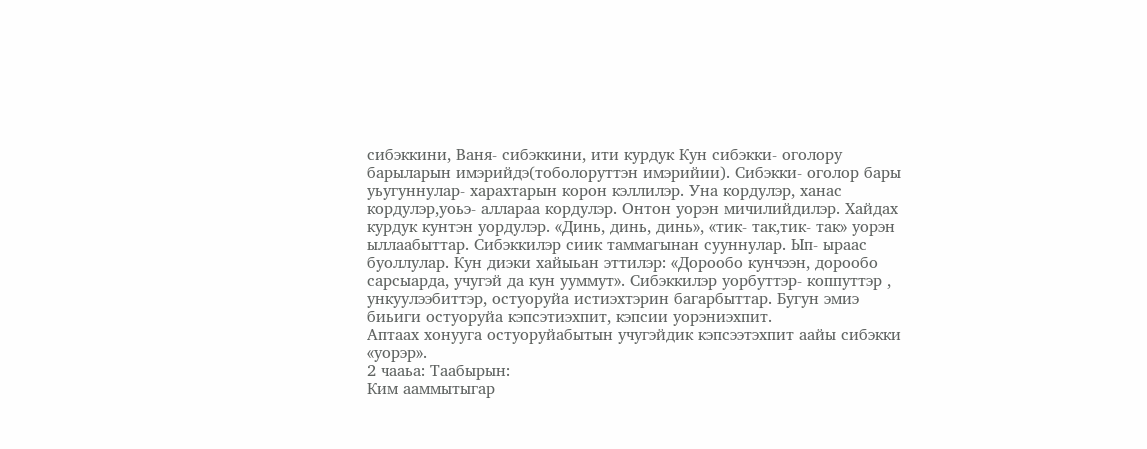сибэккини, Ваня- сибэккини, ити курдук Кун сибэкки- оголору барыларын имэрийдэ(тоболоруттэн имэрийии). Сибэкки- оголор бары уьугуннулар- харахтарын корон кэллилэр. Уна кордулэр, ханас кордулэр,уоьэ- аллараа кордулэр. Онтон уорэн мичилийдилэр. Хайдах курдук кунтэн уордулэр. «Динь, динь, динь», «тик- так,тик- так» уорэн ыллаабыттар. Сибэккилэр сиик таммагынан сууннулар. Ып- ыраас буоллулар. Кун диэки хайыьан эттилэр: «Дорообо кунчээн, дорообо сарсыарда, учугэй да кун ууммут». Сибэккилэр уорбуттэр- коппуттэр , ункуулээбиттэр, остуоруйа истиэхтэрин багарбыттар. Бугун эмиэ биьиги остуоруйа кэпсэтиэхпит, кэпсии уорэниэхпит.
Аптаах хонууга остуоруйабытын учугэйдик кэпсээтэхпит аайы сибэкки «уорэр».
2 чааьа: Таабырын:
Ким ааммытыгар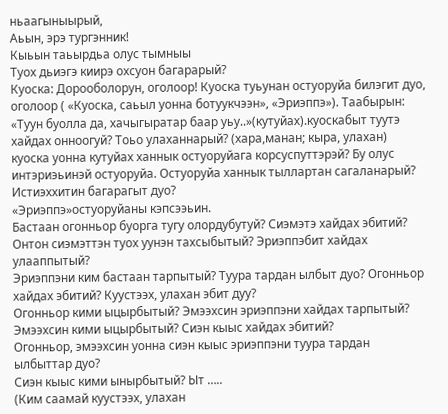ньаагыныырый,
Аьын, эрэ тургэнник!
Кыьын таьырдьа олус тымныы
Туох дьиэгэ киирэ охсуон багарарый?
Куоска: Дорооболорун, оголоор! Куоска туьунан остуоруйа билэгит дуо, оголоор ( «Куоска, саьыл уонна ботуукчээн», «Эриэппэ»). Таабырын: «Туун буолла да, хачыгыратар баар уьу..»(кутуйах).куоскабыт туутэ хайдах онноогуй? Тоьо улаханнарый? (хара,манан; кыра, улахан) куоска уонна кутуйах ханнык остуоруйага корсуспуттэрэй? Бу олус интэриэьинэй остуоруйа. Остуоруйа ханнык тыллартан сагаланарый? Истиэххитин багарагыт дуо?
«Эриэппэ»остуоруйаны кэпсээьин.
Бастаан огонньор буорга тугу олордубутуй? Сиэмэтэ хайдах эбитий? Онтон сиэмэттэн туох уунэн тахсыбытый? Эриэппэбит хайдах улааппытый?
Эриэппэни ким бастаан тарпытый? Туура тардан ылбыт дуо? Огонньор хайдах эбитий? Куустээх, улахан эбит дуу?
Огонньор кими ыцырбытый? Эмээхсин эриэппэни хайдах тарпытый?
Эмээхсин кими ыцырбытый? Сиэн кыыс хайдах эбитий?
Огонньор, эмээхсин уонна сиэн кыыс эриэппэни туура тардан ылбыттар дуо?
Сиэн кыыс кими ынырбытый? Ыт …..
(Ким саамай куустээх, улахан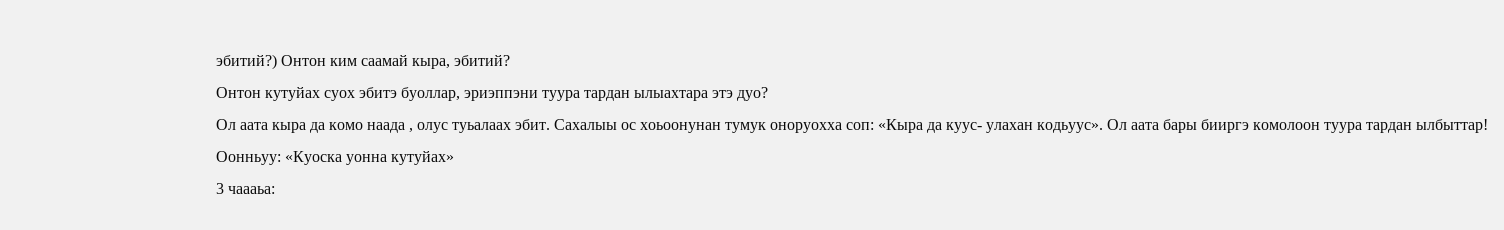эбитий?) Онтон ким саамай кыра, эбитий?
Онтон кутуйах суох эбитэ буоллар, эриэппэни туура тардан ылыахтара этэ дуо?
Ол аата кыра да комо наада , олус туьалаах эбит. Сахалыы ос хоьоонунан тумук оноруохха соп: «Кыра да куус- улахан кодьуус». Ол аата бары бииргэ комолоон туура тардан ылбыттар!
Оонньуу: «Куоска уонна кутуйах»
3 чаааьа: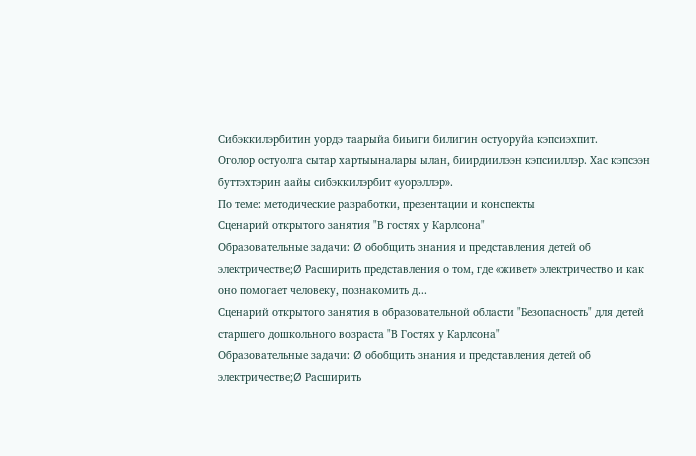Сибэккилэрбитин уордэ таарыйа биьиги билигин остуоруйа кэпсиэхпит.
Оголор остуолга сытар хартыыналары ылан, биирдиилээн кэпсииллэр. Хас кэпсээн буттэхтэрин аайы сибэккилэрбит «уорэллэр».
По теме: методические разработки, презентации и конспекты
Сценарий открытого занятия "В гостях у Карлсона"
Образовательные задачи: Ø обобщить знания и представления детей об электричестве;Ø Расширить представления о том, где «живет» электричество и как оно помогает человеку, познакомить д...
Сценарий открытого занятия в образовательной области "Безопасность" для детей старшего дошкольного возраста "В Гостях у Карлсона"
Образовательные задачи: Ø обобщить знания и представления детей об электричестве;Ø Расширить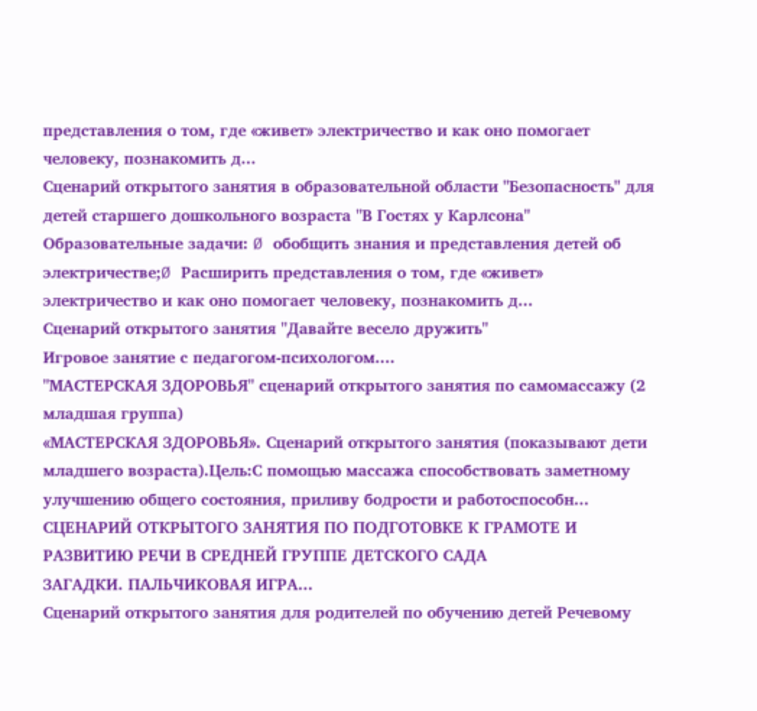представления о том, где «живет» электричество и как оно помогает человеку, познакомить д...
Сценарий открытого занятия в образовательной области "Безопасность" для детей старшего дошкольного возраста "В Гостях у Карлсона"
Образовательные задачи: Ø обобщить знания и представления детей об электричестве;Ø Расширить представления о том, где «живет» электричество и как оно помогает человеку, познакомить д...
Сценарий открытого занятия "Давайте весело дружить"
Игровое занятие с педагогом-психологом....
"МАСТЕРСКАЯ ЗДОРОВЬЯ" сценарий открытого занятия по самомассажу (2 младшая группа)
«МАСТЕРСКАЯ ЗДОРОВЬЯ». Сценарий открытого занятия (показывают дети младшего возраста).Цель:С помощью массажа способствовать заметному улучшению общего состояния, приливу бодрости и работоспособн...
СЦЕНАРИЙ ОТКРЫТОГО ЗАНЯТИЯ ПО ПОДГОТОВКЕ К ГРАМОТЕ И РАЗВИТИЮ РЕЧИ В СРЕДНЕЙ ГРУППЕ ДЕТСКОГО САДА
ЗАГАДКИ. ПАЛЬЧИКОВАЯ ИГРА...
Сценарий открытого занятия для родителей по обучению детей Речевому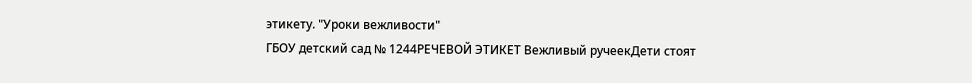этикету. "Уроки вежливости"
ГБОУ детский сад № 1244РЕЧЕВОЙ ЭТИКЕТ Вежливый ручеекДети стоят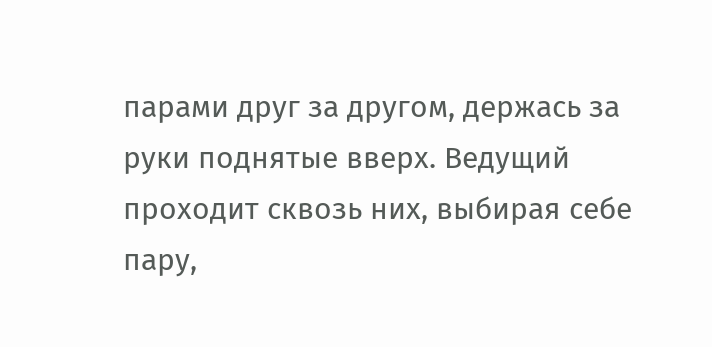парами друг за другом, держась за руки поднятые вверх. Ведущий проходит сквозь них, выбирая себе пару,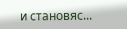и становяс...